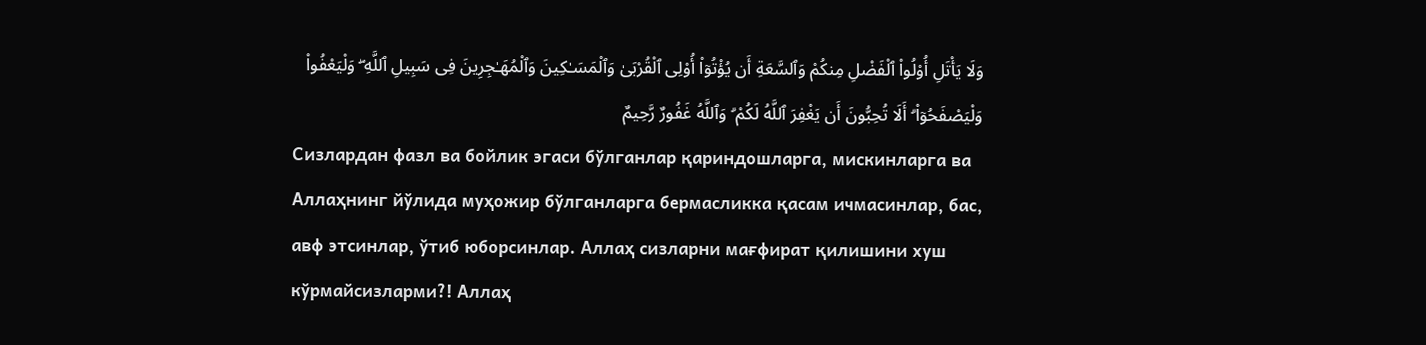وَلَا يَأْتَلِ أُو۟لُوا۟ ٱلْفَضْلِ مِنكُمْ وَٱلسَّعَةِ أَن يُؤْتُوٓا۟ أُو۟لِى ٱلْقُرْبَىٰ وَٱلْمَسَـٰكِينَ وَٱلْمُهَـٰجِرِينَ فِى سَبِيلِ ٱللَّهِ ۖ وَلْيَعْفُوا۟ وَلْيَصْفَحُوٓا۟ ۗ أَلَا تُحِبُّونَ أَن يَغْفِرَ ٱللَّهُ لَكُمْ ۗ وَٱللَّهُ غَفُورٌ رَّحِيمٌ
Сизлардан фазл ва бойлик эгаси бўлганлар қариндошларга, мискинларга ва Аллаҳнинг йўлида муҳожир бўлганларга бермасликка қасам ичмасинлар, бас, авф этсинлар, ўтиб юборсинлар. Аллаҳ сизларни мағфират қилишини хуш кўрмайсизларми?! Аллаҳ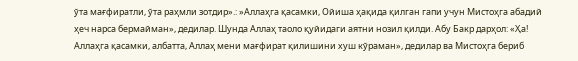ўта мағфиратли, ўта раҳмли зотдир».: »Аллаҳга қасамки, Ойиша ҳақида қилган гапи учун Мистоҳга абадий ҳеч нарса бермайман», дедилар. Шунда Аллаҳ таоло қуйидаги аятни нозил қилди. Абу Бакр дарҳол: «Ҳа! Аллаҳга қасамки, албатта, Аллаҳ мени мағфират қилишини хуш кўраман», дедилар ва Мистоҳга бериб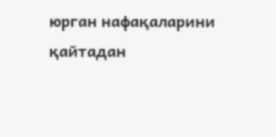юрган нафақаларини қайтадан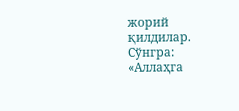жорий қилдилар. Сўнгра: «Аллаҳга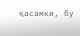қасамки, бу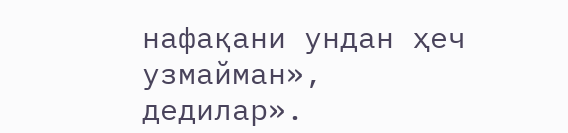нафақани ундан ҳеч узмайман», дедилар».